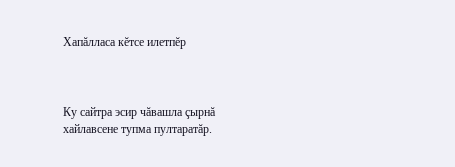Хапăлласа кĕтсе илетпĕр



Ку сайтра эсир чăвашла çырнă хайлавсене тупма пултаратăр.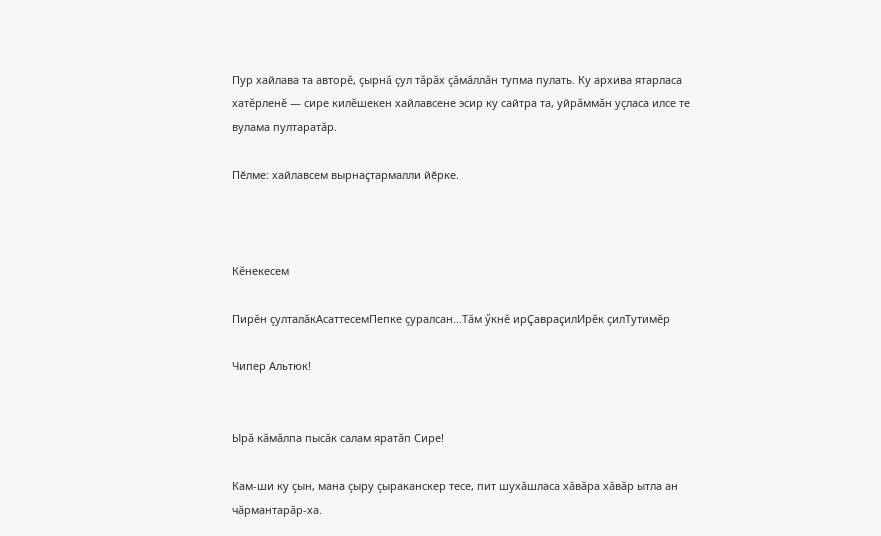Пур хайлава та авторĕ, çырнă çул тăрăх çăмăллăн тупма пулать. Ку архива ятарласа хатĕрленĕ — сире килĕшекен хайлавсене эсир ку сайтра та, уйрăммăн уçласа илсе те вулама пултаратăр.

Пӗлме: хайлавсем вырнаҫтармалли йӗрке.



Кĕнекесем

Пирĕн çулталăкАсаттесемПепке çуралсан...Тăм ӳкнĕ ирҪавраҫилИрĕк çилТутимĕр

Чипер Альтюк!


Ырă кăмăлпа пысăк салам яратăп Сире!

Кам-ши ку çын, мана çыру çыраканскер тесе, пит шухăшласа хăвăра хăвăр ытла ан чăрмантарăр-ха.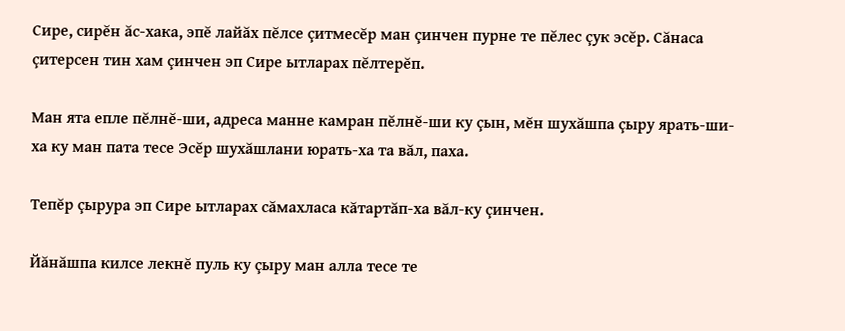Сире, сирĕн ăс-хака, эпĕ лайăх пĕлсе çитмесĕр ман çинчен пурне те пĕлес çук эсĕр. Сăнаса çитерсен тин хам çинчен эп Сире ытларах пĕлтерĕп.

Ман ята епле пĕлнĕ-ши, адреса манне камран пĕлнĕ-ши ку çын, мĕн шухăшпа çыру ярать-ши-ха ку ман пата тесе Эсĕр шухăшлани юрать-ха та вăл, паха.

Тепĕр çырура эп Сире ытларах сăмахласа кăтартăп-ха вăл-ку çинчен.

Йăнăшпа килсе лекнĕ пуль ку çыру ман алла тесе те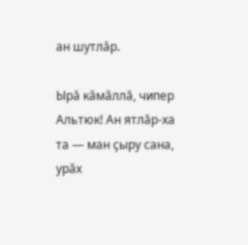ан шутлăр.

Ырă кăмăллă, чипер Альтюк! Ан ятлăр-ха та — ман çыру сана, урăх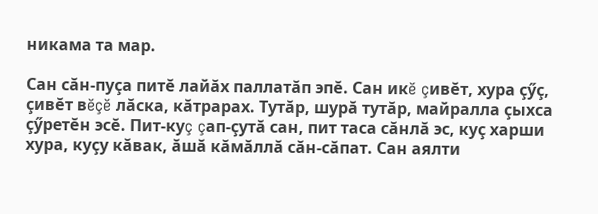никама та мар.

Сан сăн-пуçа питĕ лайăх паллатăп эпĕ. Сан икĕ çивĕт, хура çӳç, çивĕт вĕçĕ лăска, кăтрарах. Тутăр, шурă тутăр, майралла çыхса çӳретĕн эсĕ. Пит-куç çап-çутă сан, пит таса сăнлă эс, куç харши хура, куçу кăвак, ăшă кăмăллă сăн-сăпат. Сан аялти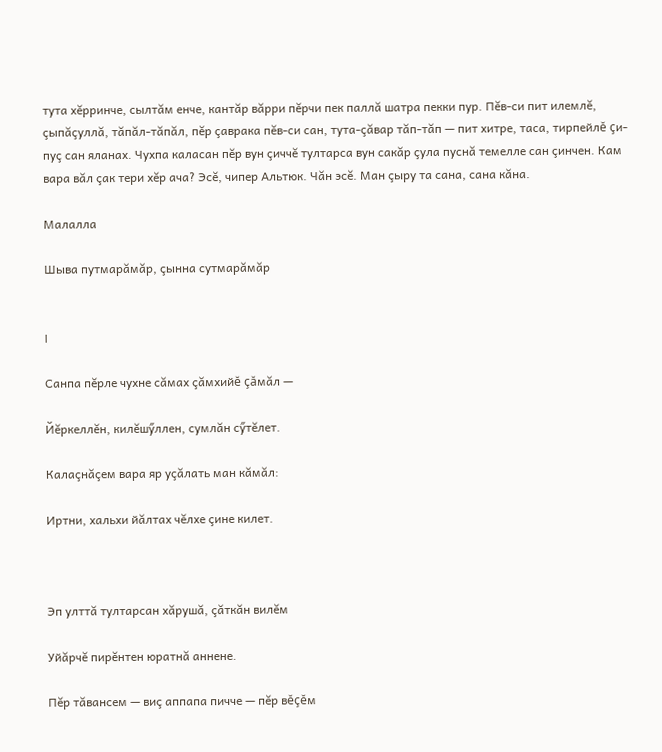тута хĕрринче, сылтăм енче, кантăр вăрри пĕрчи пек паллă шатра пекки пур. Пĕв-си пит илемлĕ, çыпăçуллă, тăпăл-тăпăл, пĕр çаврака пĕв-си сан, тута-çăвар тăп-тăп — пит хитре, таса, тирпейлĕ çи-пуç сан яланах. Чухпа каласан пĕр вун çиччĕ тултарса вун сакăр çула пуснă темелле сан çинчен. Кам вара вăл çак тери хĕр ача? Эсĕ, чипер Альтюк. Чăн эсĕ. Ман çыру та сана, сана кăна.

Малалла

Шыва путмарăмăр, çынна сутмарăмăр


I

Санпа пĕрле чухне сăмах çăмхийĕ çăмăл —

Йĕркеллĕн, килĕшӳллен, сумлăн сӳтĕлет.

Калаçнăçем вара яр уçăлать ман кăмăл:

Иртни, хальхи йăлтах чĕлхе çине килет.



Эп улттă тултарсан хăрушă, çăткăн вилĕм

Уйăрчĕ пирĕнтен юратнă аннене.

Пĕр тăвансем — виç аппапа пичче — пĕр вĕçĕм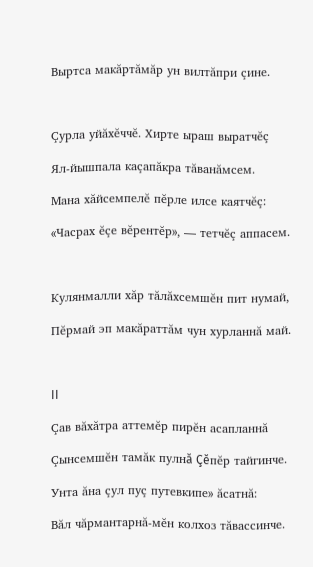Выртса макăртăмăр ун вилтăпри çине.



Çурла уйăхĕччĕ. Хирте ыраш выратчĕç

Ял-йышпала каçапăкра тăванăмсем.

Мана хăйсемпелĕ пĕрле илсе каятчĕç:

«Часрах ĕçе вĕрентĕр», — тетчĕç аппасем.



Кулянмалли хăр тăлăхсемшĕн пит нумай,

Пĕрмай эп макăраттăм чун хурланнă май.



II

Çав вăхăтра аттемĕр пирĕн асапланнă

Çынсемшĕн тамăк пулнă Çĕпĕр тайгинче.

Унта ăна çул пуç путевкипе» ăсатнă:

Вăл чăрмантарнă-мĕн колхоз тăвассинче.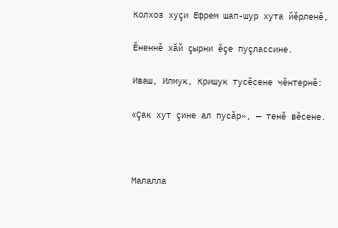Колхоз хуçи Ефрем шап-шур хута йĕрленĕ,

Ĕненнĕ хăй çырни ĕçе пуçлассине.

Иваш, Илмук, Кришук тусĕсене чĕнтернĕ:

«Çак хут çине ал пусăр», — тенĕ вĕсене.



Малалла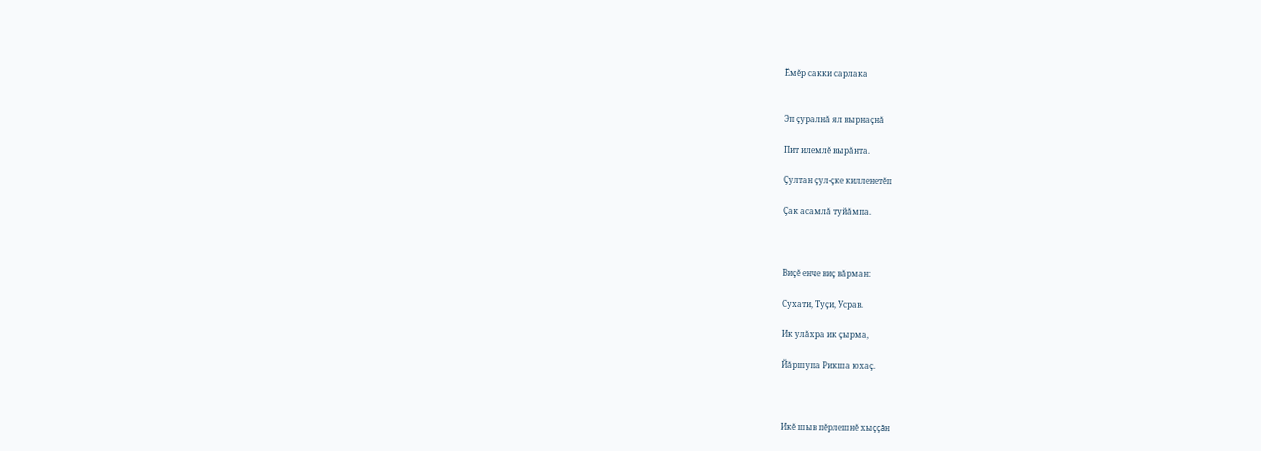Ĕмĕр сакки сарлака


Эп çуралнă ял вырнаçнă

Пит илемлĕ вырăнта.

Çултан çул-çке килленетĕп

Çак асамлă туйăмпа.



Виçĕ енче виç вăрман:

Сухати, Туçи, Усрав.

Ик улăхра ик çырма,

Йăршупа Рикша юхаç.



Икĕ шыв пĕрлешнĕ хыççăн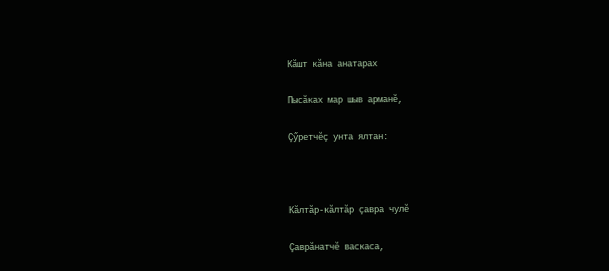Кăшт кăна анатарах

Пысăках мар шыв арманĕ,

Çӳретчĕç унта ялтан:



Кăлтăр-кăлтăр çавра чулĕ

Çаврăнатчĕ васкаса,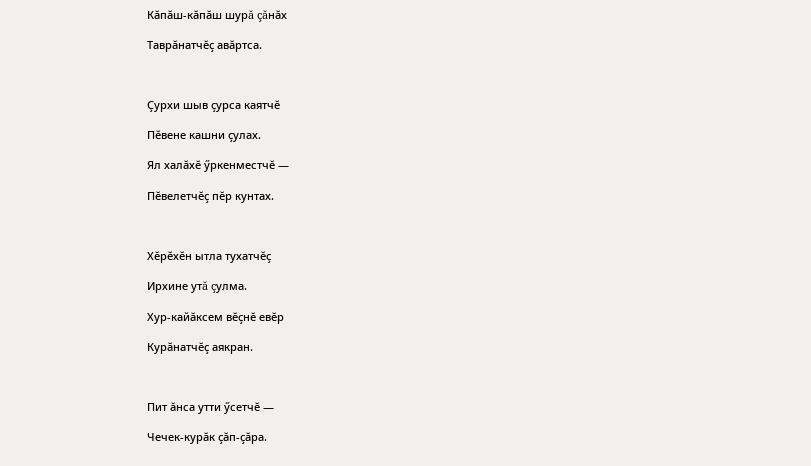Кăпăш-кăпăш шурă çăнăх

Таврăнатчĕç авăртса.



Çурхи шыв çурса каятчĕ

Пĕвене кашни çулах.

Ял халăхĕ ӳркенместчĕ —

Пĕвелетчĕç пĕр кунтах.



Хĕрĕхĕн ытла тухатчĕç

Ирхине утă çулма.

Хур-кайăксем вĕçнĕ евĕр

Курăнатчĕç аякран.



Пит ăнса утти ӳсетчĕ —

Чечек-курăк çăп-çăра.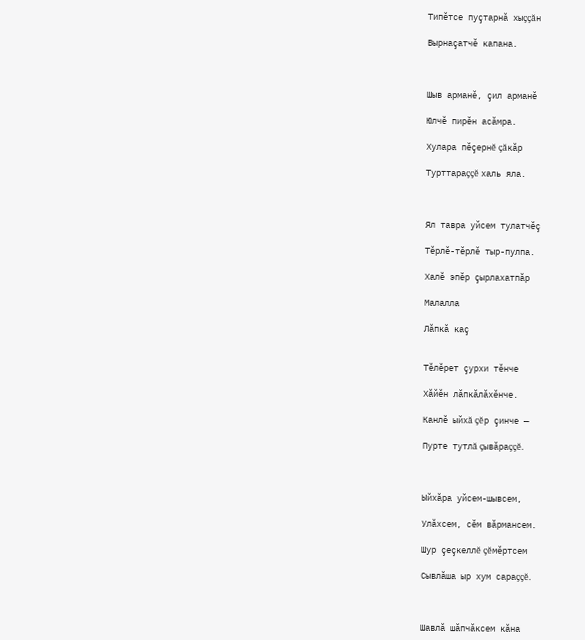Типĕтсе пуçтарнă хыççăн

Вырнаçатчĕ капана.



Шыв арманĕ, çил арманĕ

Юлчĕ пирĕн асăмра.

Хулара пĕçернĕ çăкăр

Турттараççĕ халь яла.



Ял тавра уйсем тулатчĕç

Тĕрлĕ-тĕрлĕ тыр-пулпа.

Халĕ эпĕр çырлахатпăр

Малалла

Лăпкă каç


Тĕлĕрет çурхи тĕнче

Хăйĕн лăпкăлăхĕнче.

Канлĕ ыйхă çĕр çинче —

Пурте тутлă çывăраççĕ.



Ыйхăра уйсем-шывсем,

Улăхсем, сĕм вăрмансем.

Шур çеçкеллĕ çĕмĕртсем

Сывлăша ыр хум сараççĕ.



Шавлă шăпчăксем кăна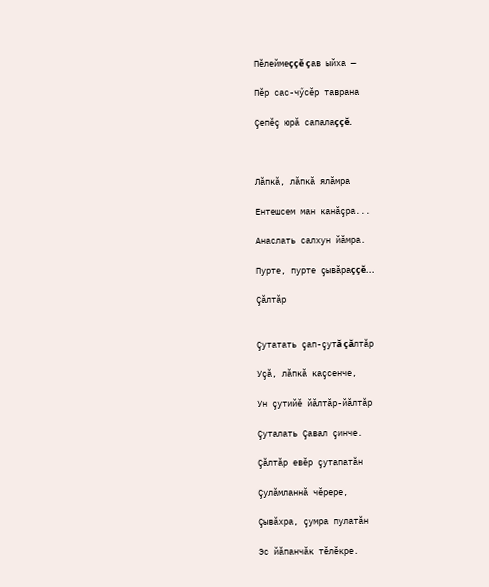Пĕлеймеççĕ çав ыйха —

Пĕр сас-чӳсĕр таврана

Çепĕç юрă сапалаççĕ.



Лăпкă, лăпкă ялăмра

Ентешсем ман канăçра...

Анаслать салхун йăмра.

Пурте, пурте çывăраççĕ...

Çăлтăр


Çутатать çап-çутă çăлтăр

Уçă, лăпкă каçсенче,

Ун çутийĕ йăлтăр-йăлтăр

Çуталать Çавал çинче.

Çăлтăр евĕр çутапатăн

Çулăмланнă чĕрере,

Çывăхра, çумра пулатăн

Эс йăпанчăк тĕлĕкре.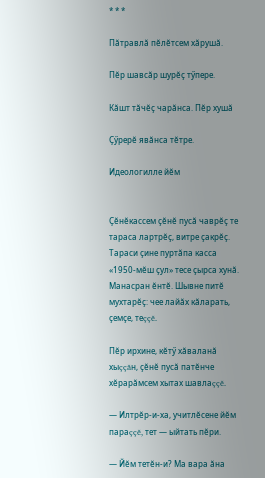* * *

Пăтравлă пĕлĕтсем хăрушă.

Пĕр шавсăр шурĕç тӳпере.

Кăшт тăчĕç чарăнса. Пĕр хушă

Çӳрерĕ явăнса тĕтре.

Идеологилле йĕм


Çĕнĕкассем çĕнĕ пусă чаврĕç те тараса лартрĕç, витре çакрĕç. Тараси çине пуртăпа касса «1950-мĕш çул» тесе çырса хунă. Манасран ĕнтĕ. Шывне питĕ мухтарĕç: чее лайăх кăларать, çемçе, теççĕ.

Пĕр ирхине, кĕтӳ хăваланă хыççăн, çĕнĕ пусă патĕнче хĕрарăмсем хытах шавлаççĕ.

— Илтрĕр-и-ха, учитлĕсене йĕм параççĕ, тет — ыйтать пĕри.

— Йĕм тетĕн-и? Ма вара ăна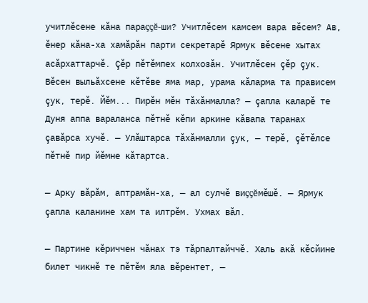учитлĕсене кăна параççĕ-ши? Учитлĕсем камсем вара вĕсем? Ав, ĕнер кăна-ха хамăрăн парти секретарĕ Ярмук вĕсене хытах асăрхаттарчĕ. Çĕр пĕтĕмпех колхозăн. Учитлĕсен çĕр çук. Вĕсен выльăхсене кĕтĕве яма мар, урама кăларма та прависем çук, терĕ. Йĕм... Пирĕн мĕн тăхăнмалла? — çапла каларĕ те Дуня аппа вараланса пĕтнĕ кĕпи аркине кăвапа таранах çавăрса хучĕ. — Улăштарса тăхăнмалли çук, — терĕ, çĕтĕлсе пĕтнĕ пир йĕмне кăтартса.

— Арку вăрăм, аптрамăн-ха, — ал сулчĕ виççĕмĕшĕ. — Ярмук çапла каланине хам та илтрĕм. Ухмах вăл.

— Партине кĕриччен чăнах тэ тăрпалтайччĕ. Халь акă кĕсйине билет чикнĕ те пĕтĕм яла вĕрентет, —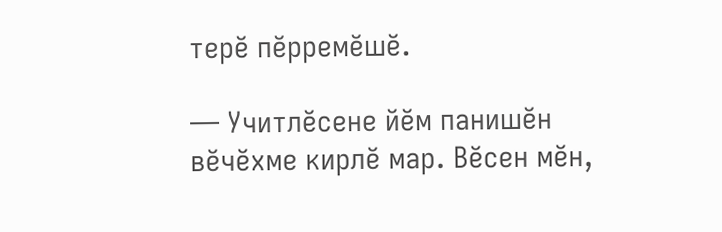терĕ пĕрремĕшĕ.

— Учитлĕсене йĕм панишĕн вĕчĕхме кирлĕ мар. Вĕсен мĕн,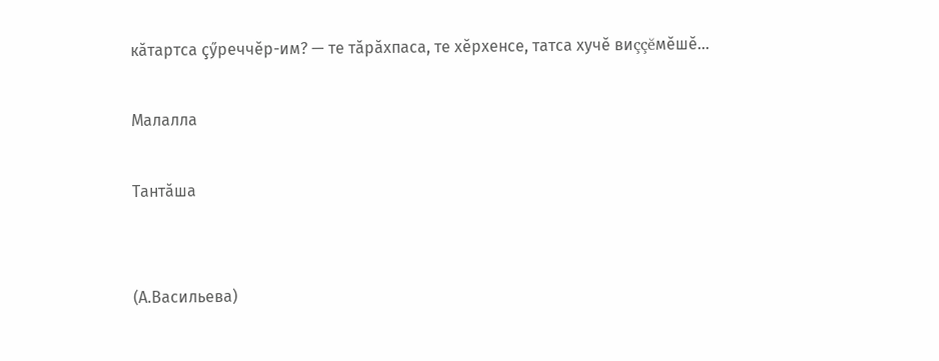кăтартса çӳреччĕр-им? — те тăрăхпаса, те хĕрхенсе, татса хучĕ виççĕмĕшĕ...

Малалла

Тантăша


(А.Васильева)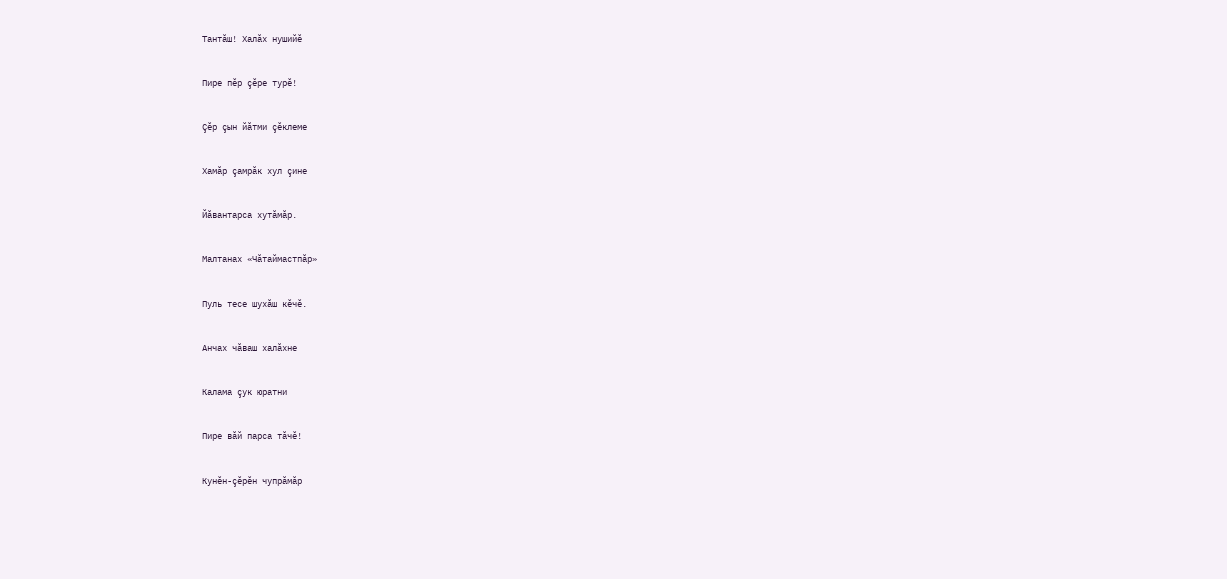Тантăш! Халăх нушийĕ

Пире пĕр çĕре турĕ!

Çĕр çын йăтми çĕклеме

Хамăр çамрăк хул çине

Йăвантарса хутăмăр.

Малтанах «Чăтаймастпăр»

Пуль тесе шухăш кĕчĕ.

Анчах чăваш халăхне

Калама çук юратни

Пире вăй парса тăчĕ!

Кунĕн-çĕрĕн чупрăмăр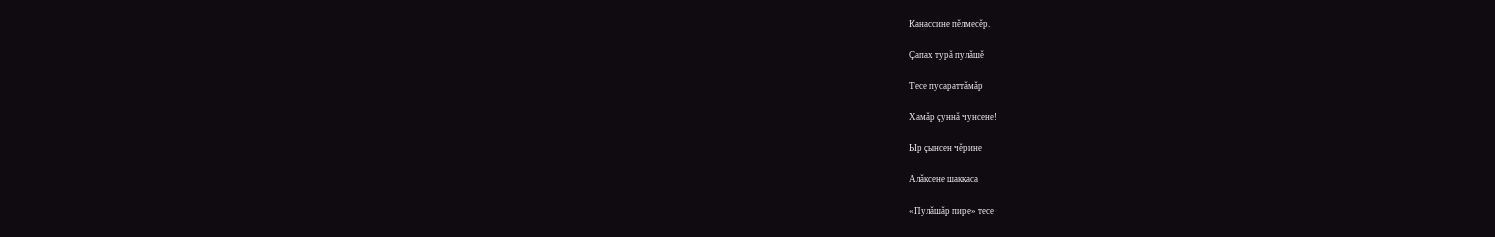Канассине пĕлмесĕр.

Çапах турă пулăшĕ

Тесе пусараттăмăр

Хамăр çуннă чунсене!

Ыр çынсен чĕрине

Алăксене шаккаса

«Пулăшăр пире» тесе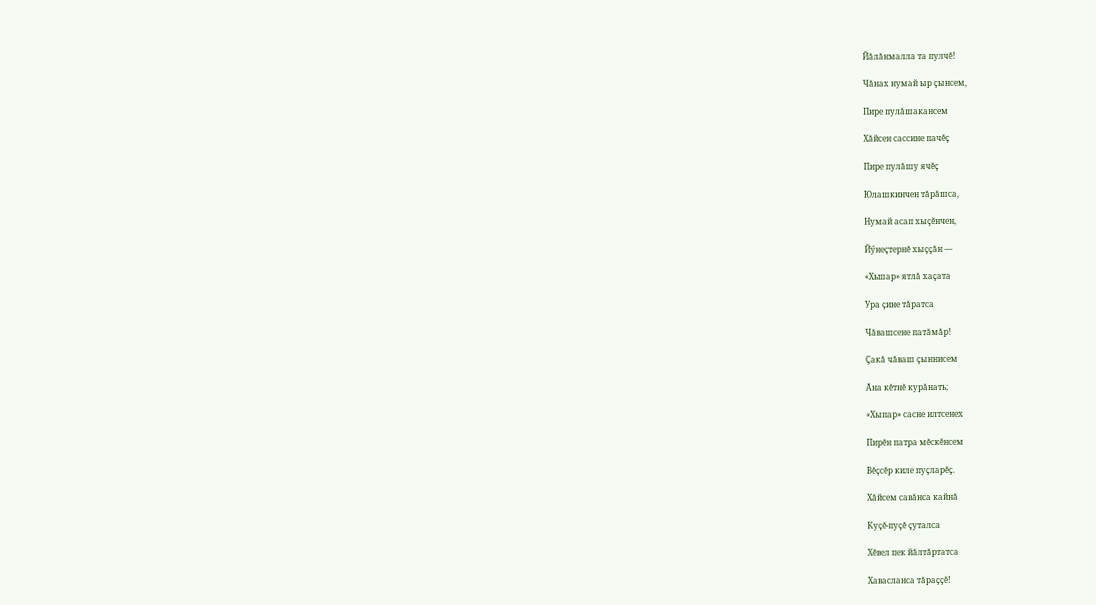Йăлăнмалла та пулчĕ!

Чăнах нумай ыр çынсем,

Пире пулăшакансем

Хăйсен сассине пачĕç

Пире пулăшу ячĕç

Юлашкинчен тăрăшса,

Нумай асап хыçĕнчен,

Йӳнеçтернĕ хыççăн —

«Хьшар» ятлă хаçата

Ура çине тăратса

Чăвашсене патăмăр!

Çакă чăваш çыннисем

Ăна кĕтнĕ курăнать;

«Хыпар» сасне илтсенех

Пирĕн патра мĕскĕнсем

Вĕçсĕр киле пуçларĕç.

Хăйсем савăнса кайнă

Куçĕ-пуçĕ çуталса

Хĕвел пек йăлтăртатса

Хавасланса тăраççĕ!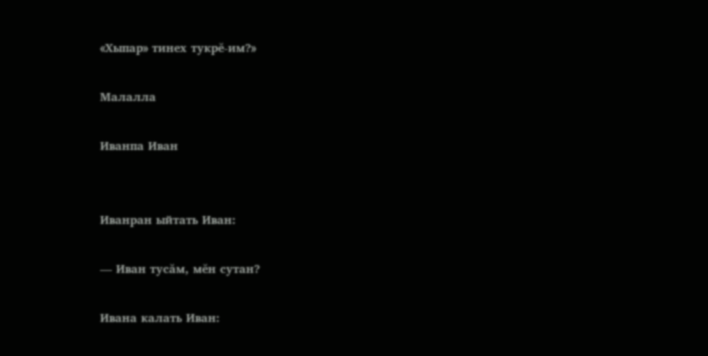«Хыпар» тинех тукрĕ-им?»

Малалла

Иванпа Иван


Иванран ыйтать Иван:

— Иван тусăм, мĕн сутан?

Ивана калать Иван: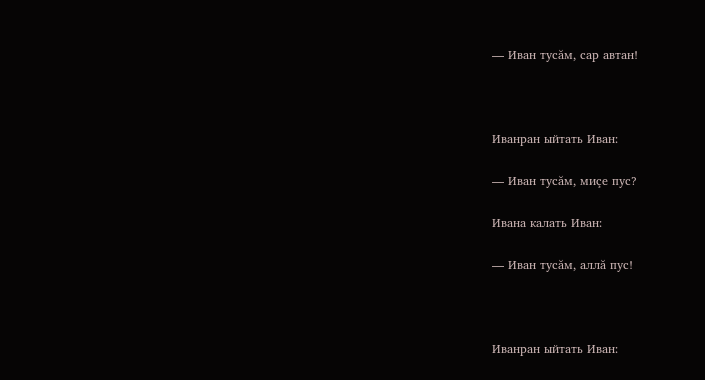— Иван тусăм, сар автан!



Иванран ыйтать Иван:

— Иван тусăм, миçе пус?

Ивана калать Иван:

— Иван тусăм, аллă пус!



Иванран ыйтать Иван: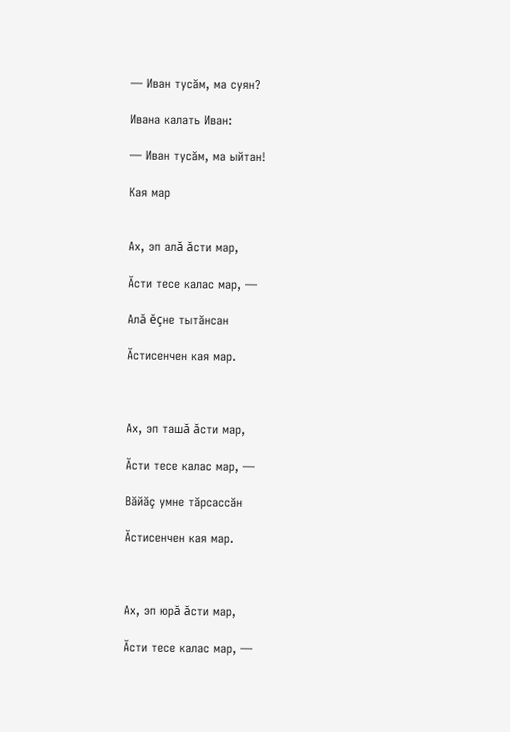— Иван тусăм, ма суян?

Ивана калать Иван:

— Иван тусăм, ма ыйтан!

Кая мар


Ах, эп алă ăсти мар,

Ăсти тесе калас мар, —

Алă ĕçне тытăнсан

Ăстисенчен кая мар.



Ах, эп ташă ăсти мар,

Ăсти тесе калас мар, —

Вăйăç умне тăрсассăн

Ăстисенчен кая мар.



Ах, эп юрă ăсти мар,

Ăсти тесе калас мар, —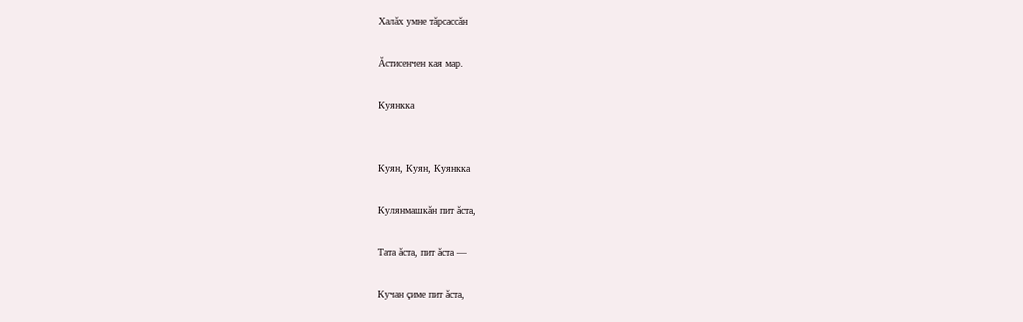Халăх умне тăрсассăн

Ăстисенчен кая мар.

Куянкка


Куян, Куян, Куянкка

Кулянмашкăн пит ăста,

Тата ăста, пит ăста —

Кучан çиме пит ăста,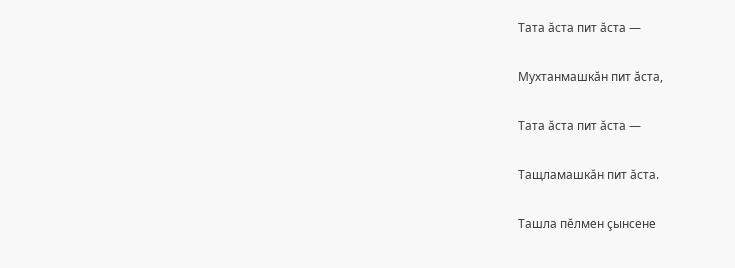Тата ăста пит ăста —

Мухтанмашкăн пит ăста,

Тата ăста пит ăста —

Тащламашкăн пит ăста.

Ташла пĕлмен çынсене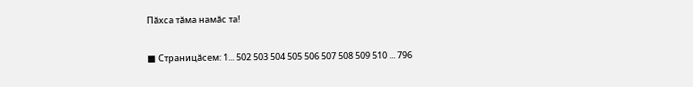Пăхса тăма намăс та!

■ Страницăсем: 1... 502 503 504 505 506 507 508 509 510 ... 796